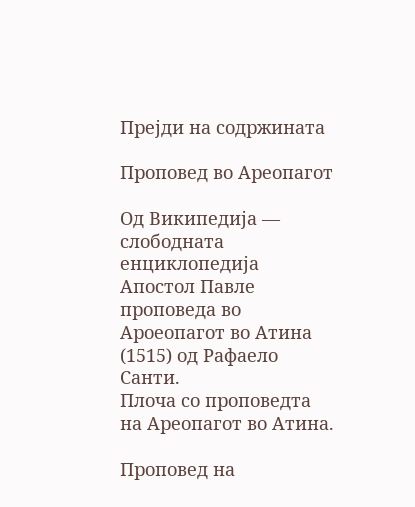Прејди на содржината

Проповед во Ареопагот

Од Википедија — слободната енциклопедија
Апостол Павле проповеда во Ароеопагот во Атина (1515) од Рафаело Санти.
Плоча со проповедта на Ареопагот во Атина.

Проповед на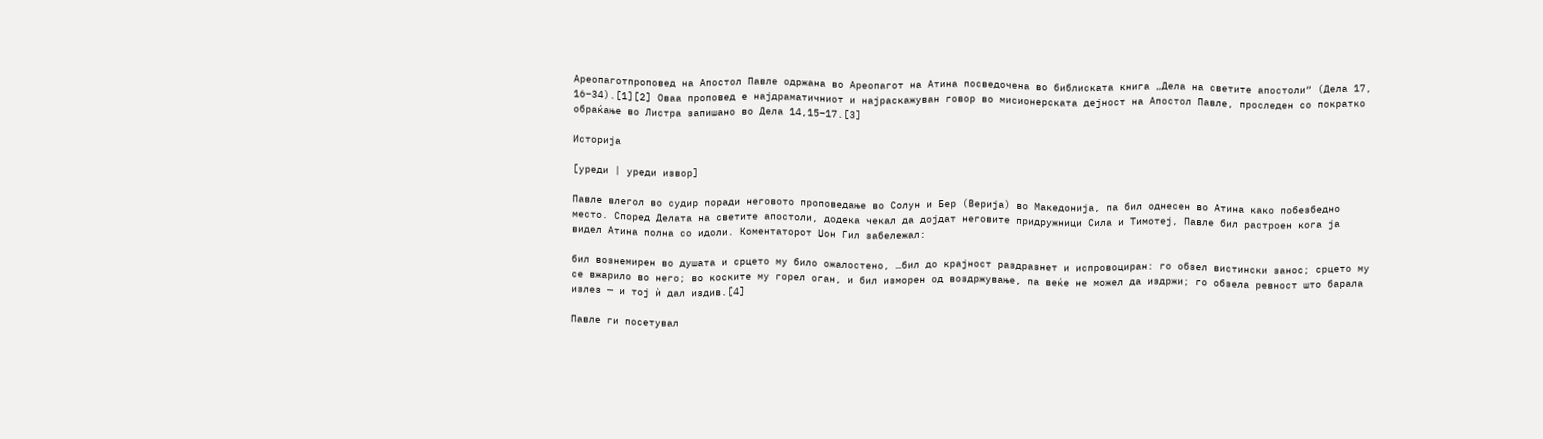Ареопаготпроповед на Апостол Павле одржана во Ареопагот на Атина посведочена во библиската книга „Дела на светите апостоли“ (Дела 17, 16–34).[1][2] Оваа проповед е најдраматичниот и најраскажуван говор во мисионерската дејност на Апостол Павле, проследен со пократко обраќање во Листра запишано во Дела 14,15–17.[3]

Историја

[уреди | уреди извор]

Павле влегол во судир поради неговото проповедање во Солун и Бер (Верија) во Македонија, па бил однесен во Атина како побезбедно место. Според Делата на светите апостоли, додека чекал да дојдат неговите придружници Сила и Тимотеј, Павле бил растроен кога ја видел Атина полна со идоли. Коментаторот Џон Гил забележал:

бил вознемирен во душата и срцето му било ожалостено, …бил до крајност раздразнет и испровоциран: го обзел вистински занос; срцето му се вжарило во него; во коските му горел оган, и бил изморен од воздржување, па веќе не можел да издржи; го обзела ревност што барала излез — и тој ѝ дал издив.[4]

Павле ги посетувал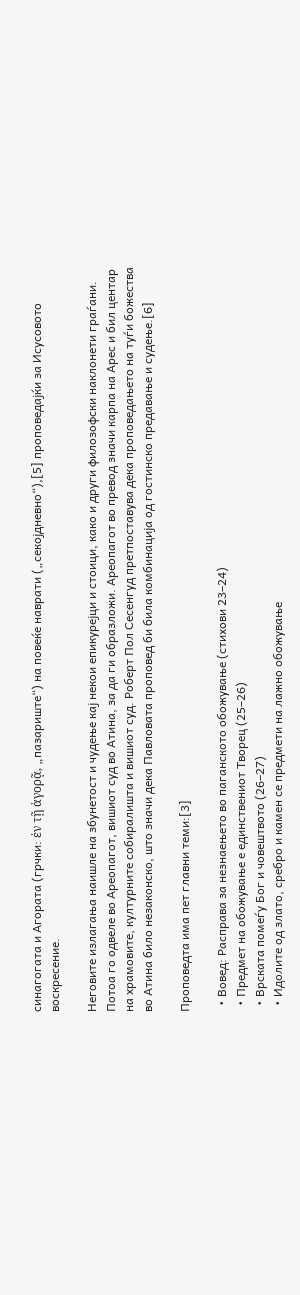синагогата и Агората (грчки: ἐν τῇ ἀγορᾷ, „пазариште“) на повеќе наврати („секојдневно“),[5] проповедајќи за Исусовото воскресение.

Неговите излагања наишле на збунетост и чудење кај некои епикурејци и стоици, како и други филозофски наклонети граѓани. Потоа го одвеле во Ареопагот, вишиот суд во Атина, за да ги образложи. Ареопагот во превод значи карпа на Арес и бил центар на храмовите, културните собиралишта и вишиот суд. Роберт Пол Сесенгуд претпоставува дека проповедањето на туѓи божества во Атина било незаконско, што значи дека Павловата проповед би била комбинација од гостинско предавање и судење.[6]

Проповедта има пет главни теми:[3]

  • Вовед: Расправа за незнаењето во паганското обожување (стихови 23–24)
  • Предмет на обожување е единствениот Творец (25–26)
  • Врската помеѓу Бог и човештвото (26–27)
  • Идолите од злато, сребро и камен се предмети на лажно обожување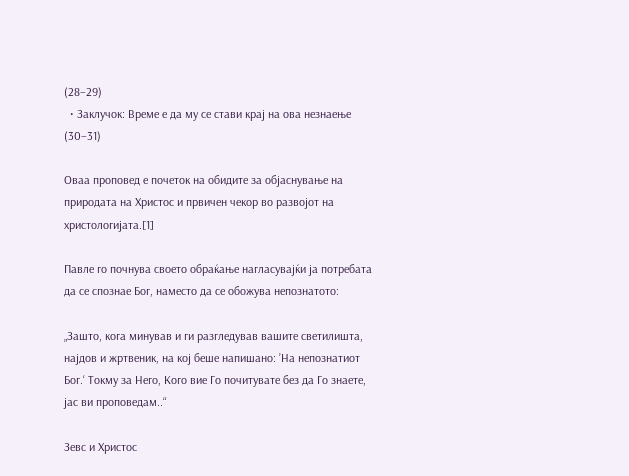(28–29)
  • Заклучок: Време е да му се стави крај на ова незнаење (30–31)

Оваа проповед е почеток на обидите за објаснување на природата на Христос и првичен чекор во развојот на христологијата.[1]

Павле го почнува своето обраќање нагласувајќи ја потребата да се спознае Бог, наместо да се обожува непознатото:

„Зашто, кога минував и ги разгледував вашите светилишта, најдов и жртвеник, на кој беше напишано: ’На непознатиот Бог.‘ Токму за Него, Кого вие Го почитувате без да Го знаете, јас ви проповедам..“

Зевс и Христос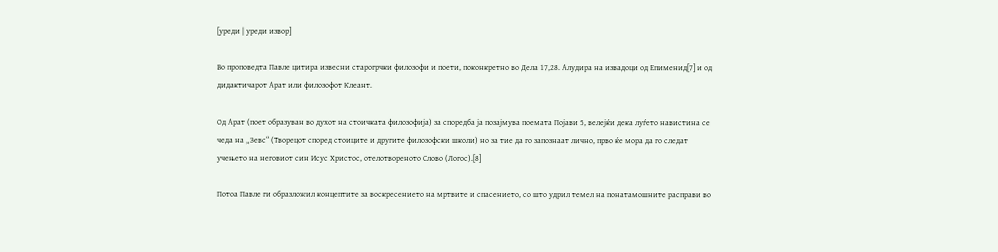[уреди | уреди извор]

Во проповедта Павле цитира извесни старогрчки филозофи и поети, поконкретно во Дела 17,28. Алудира на извадоци од Епименид[7] и од дидактичарот Арат или филозофот Клеант.

Од Арат (поет образуван во духот на стоичката филозофија) за споредба ја позајмува поемата Појави 5, велејќи дека луѓето навистина се чеда на „Зевс“ (Творецот според стоиците и другите филозофски школи) но за тие да го запознаат лично, прво ќе мора да го следат учењето на неговиот син Исус Христос, отелотвореното Слово (Логос).[8]

Потоа Павле ги образложил концептите за воскресението на мртвите и спасението, со што удрил темел на понатамошните расправи во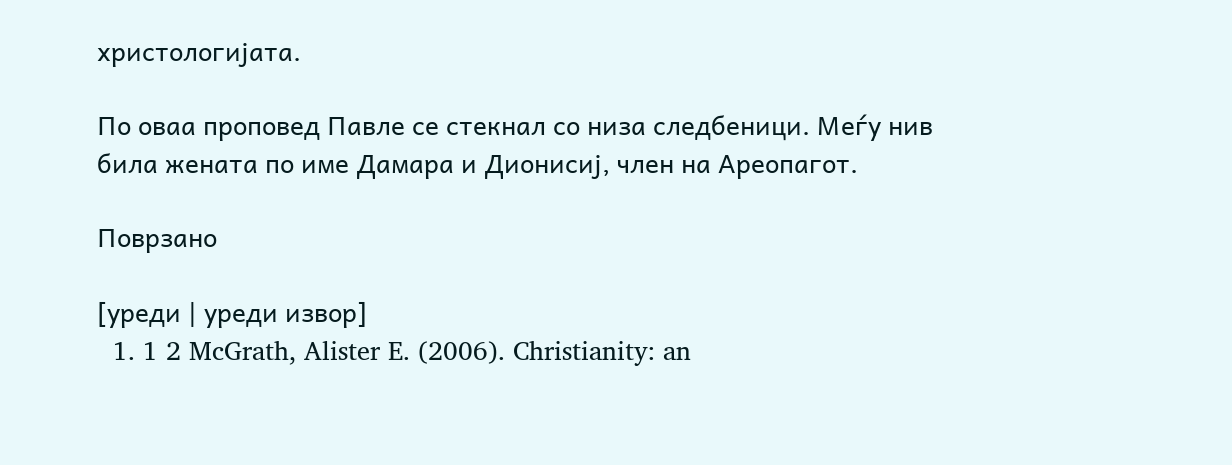христологијата.

По оваа проповед Павле се стекнал со низа следбеници. Меѓу нив била жената по име Дамара и Дионисиј, член на Ареопагот.

Поврзано

[уреди | уреди извор]
  1. 1 2 McGrath, Alister E. (2006). Christianity: an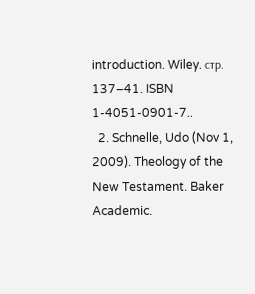introduction. Wiley. стр. 137–41. ISBN 1-4051-0901-7..
  2. Schnelle, Udo (Nov 1, 2009). Theology of the New Testament. Baker Academic.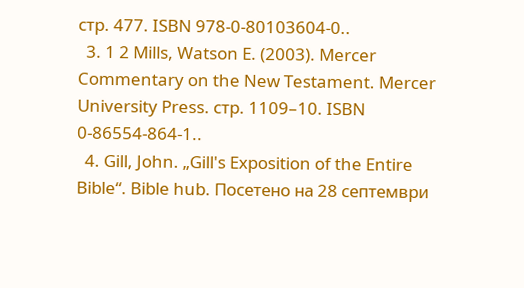стр. 477. ISBN 978-0-80103604-0..
  3. 1 2 Mills, Watson E. (2003). Mercer Commentary on the New Testament. Mercer University Press. стр. 1109–10. ISBN 0-86554-864-1..
  4. Gill, John. „Gill's Exposition of the Entire Bible“. Bible hub. Посетено на 28 септември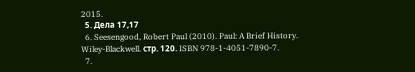2015.
  5. Дела 17,17
  6. Seesengood, Robert Paul (2010). Paul: A Brief History. Wiley-Blackwell. стр. 120. ISBN 978-1-4051-7890-7.
  7.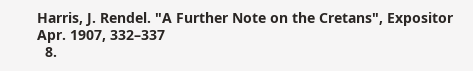Harris, J. Rendel. "A Further Note on the Cretans", Expositor Apr. 1907, 332–337
  8.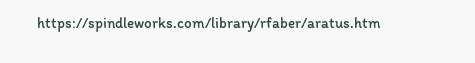https://spindleworks.com/library/rfaber/aratus.htm